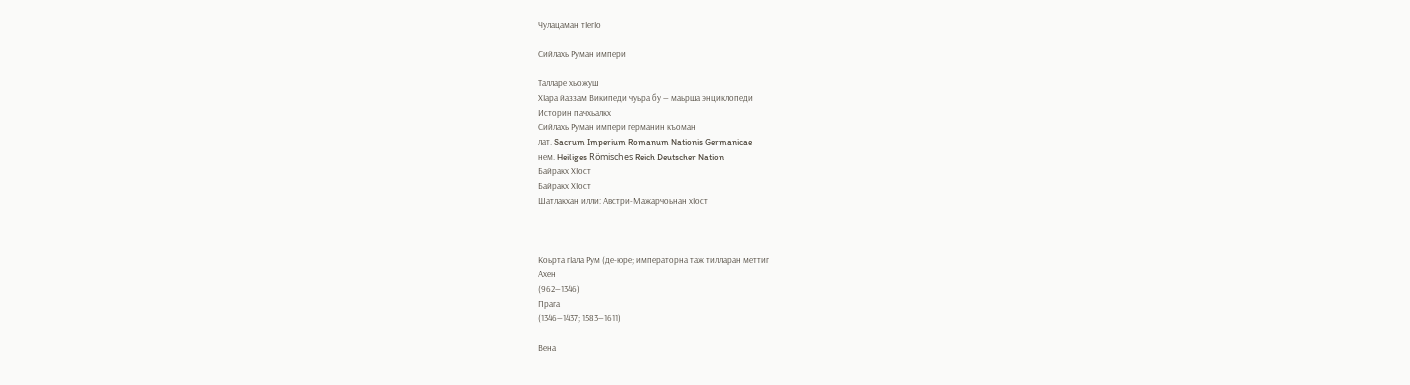Чулацаман тӀегӀо

Сийлахь Руман импери

Талларе хьожуш
ХӀара йаззам Википеди чуьра бу — маьрша энциклопеди
Историн пачхьалкх
Сийлахь Руман импери германин къоман
лат. Sacrum Imperium Romanum Nationis Germanicae
нем. Heiliges Römisches Reich Deutscher Nation
Байракх ХӀост
Байракх ХӀост
Шатлакхан илли: Австри-Мажарчоьнан хӀост



Коьрта гӀала Рум (де-юре; императорна таж тилларан меттиг
Ахен
(962—1346)
Прага
(1346—1437; 1583—1611)

Вена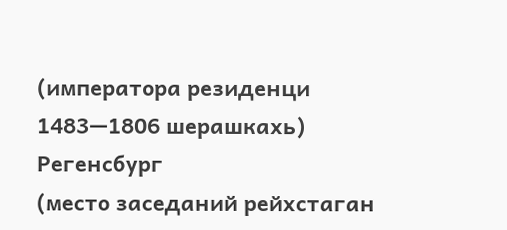(императора резиденци 1483—1806 шерашкахь)
Регенсбург
(место заседаний рейхстаган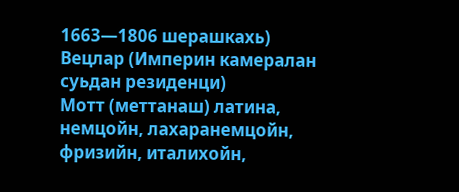1663—1806 шерашкахь)
Вецлар (Империн камералан суьдан резиденци)
Мотт (меттанаш) латина, немцойн, лахаранемцойн, фризийн, италихойн,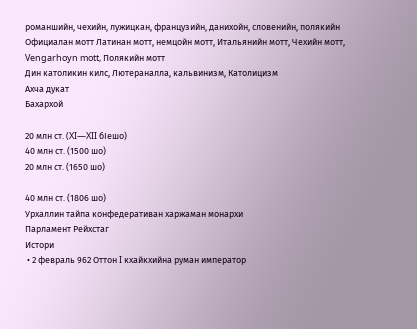романшийн, чехийн, лужицкан, французийн, данихойн, словенийн, полякийн
Официалан мотт Латинан мотт, немцойн мотт, Итальянийн мотт, Чехийн мотт, Vengarhoyn mott, Полякийн мотт
Дин католикин килс, Лютераналла, кальвинизм, Католицизм
Ахча дукат
Бахархой

20 млн ст. (XI—XII бӀешо)
40 млн ст. (1500 шо)
20 млн ст. (1650 шо)

40 млн ст. (1806 шо)
Урхаллин тайпа конфедеративан харжаман монархи
Парламент Рейхстаг
Истори
 • 2 февраль 962 Оттон I кхайкхийна руман император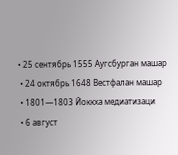• 25 сентябрь 1555 Аугсбурган машар
 • 24 октябрь 1648 Вестфалан машар
 • 1801—1803 Йоккха медиатизаци
 • 6 август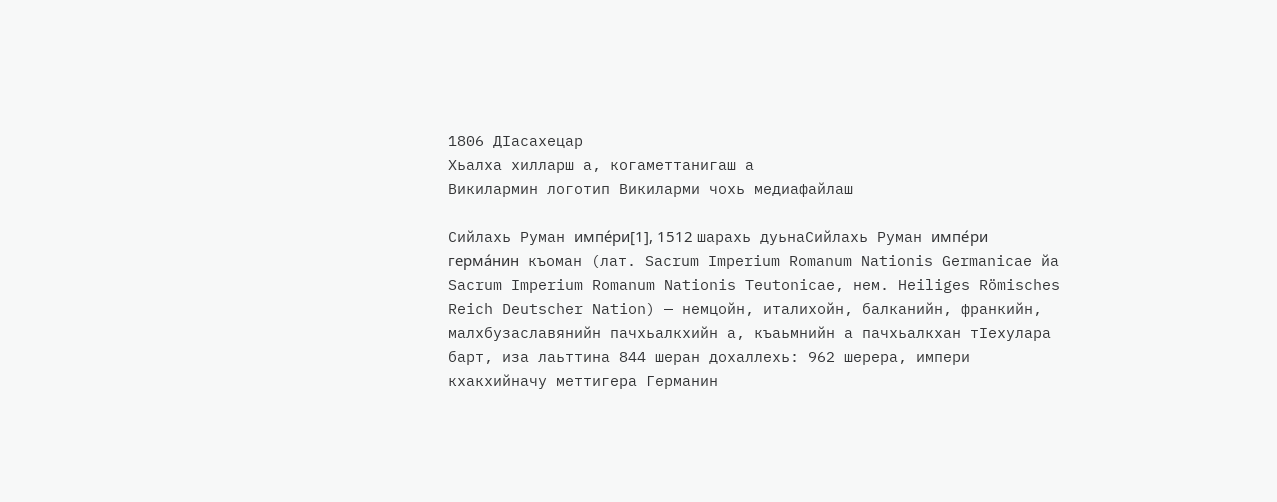1806 ДӀасахецар
Хьалха хилларш а, когаметтанигаш а
Викилармин логотип Викиларми чохь медиафайлаш

Сийлахь Руман импе́ри[1], 1512 шарахь дуьнаСийлахь Руман импе́ри герма́нин къоман (лат. Sacrum Imperium Romanum Nationis Germanicae йа Sacrum Imperium Romanum Nationis Teutonicae, нем. Heiliges Römisches Reich Deutscher Nation) — немцойн, италихойн, балканийн, франкийн, малхбузаславянийн пачхьалкхийн а, къаьмнийн а пачхьалкхан тӀехулара барт, иза лаьттина 844 шеран дохаллехь: 962 шерера, импери кхакхийначу меттигера Германин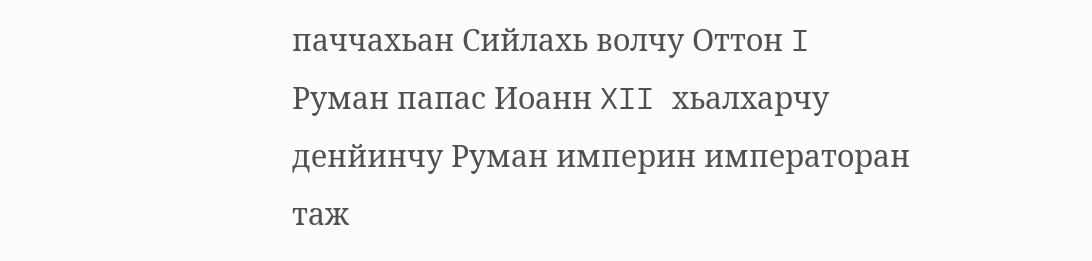паччахьан Сийлахь волчу Оттон I Руман папас Иоанн XII хьалхарчу денйинчу Руман империн императоран таж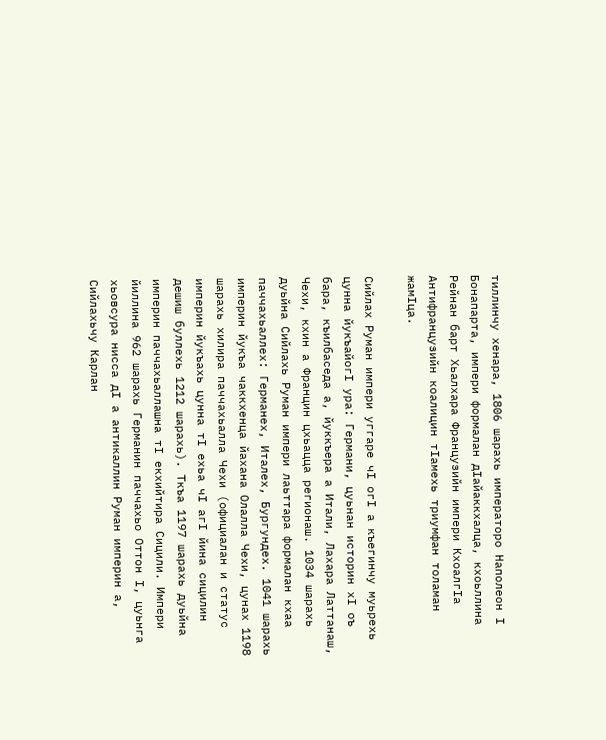тиллинчу хенара, 1806 шарахь императоро Наполеон I Бонапарта, импери формалан дӀайаккхалца, кхоьллина Рейнан барт Хьалхара Французийн импери КхоалгӀа Антифранцузийн коалицин тӀамехь триумфан толаман жамӀца.

Сийлах Руман импери уггаре чӀ огӀ а къегинчу муьрехь цунна йукъайогӀ ура: Германи, цуьнан историн хӀ оъ бара, къилбаседа а, йуккъера а Итали, Лахара Латтанаш, Чехи, кхин а Францин цхьацца регионаш. 1034 шарахь дуьйна Сийлахь Руман импери лаьттара формалан кхаа паччахьаллех: Германех, Италех, Бургундех. 1041 шарахь империн йукъа чаккхенца йахана Олалла Чехи, цунах 1198 шарахь хилира паччахьалла Чехи (официалан и статус империн йукъахь цунна тӀ ехьа чӀ агӀ йина сицилин дешиш буллехь 1212 шарахь). Ткъа 1197 шарахь дуьйна империн паччахьаллашна тӀ екхийтира Сицили. Импери йиллина 962 шарахь Германин паччахьо Оттон I, цуьнга хьовсура нисса дӀ а антикаллин Руман империн а, Сийлахьчу Карлан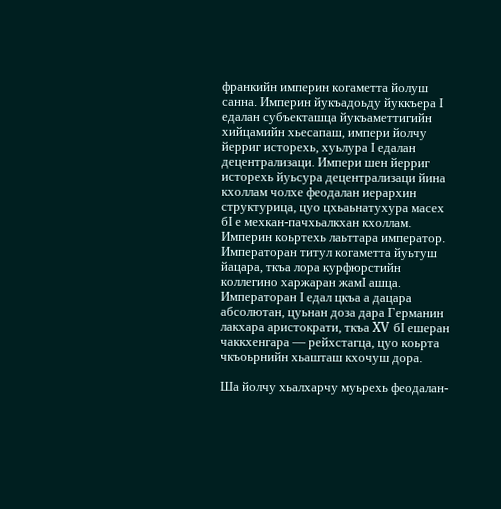франкийн империн когаметта йолуш санна. Империн йукъадоьду йуккъера Ӏ едалан субъекташца йукъаметтигийн хийцамийн хьесапаш, импери йолчу йерриг исторехь, хуьлура Ӏ едалан децентрализаци. Импери шен йерриг исторехь йуьсура децентрализаци йина кхоллам чолхе феодалан иерархин структурица, цуо цхьаьнатухура масех бӀ е мехкан-пачхьалкхан кхоллам. Империн коьртехь лаьттара император. Императоран титул когаметта йуьтуш йацара, ткъа лора курфюрстийн коллегино харжаран жамӀ ашца. Императоран Ӏ едал цкъа а дацара абсолютан, цуьнан доза дара Германин лакхара аристократи, ткъа XV бӀ ешеран чаккхенгара — рейхстагца, цуо коьрта чкъоьрнийн хьашташ кхочуш дора.

Ша йолчу хьалхарчу муьрехь феодалан-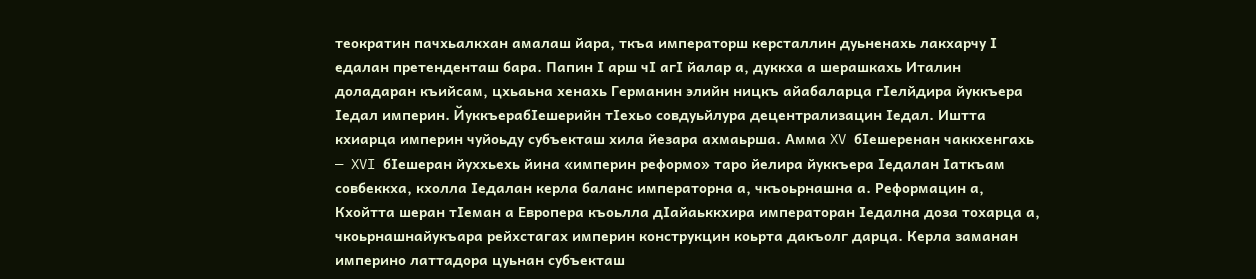теократин пачхьалкхан амалаш йара, ткъа императорш керсталлин дуьненахь лакхарчу Ӏ едалан претенденташ бара. Папин Ӏ арш чӀ агӀ йалар а, дуккха а шерашкахь Италин доладаран къийсам, цхьаьна хенахь Германин элийн ницкъ айабаларца гӀелйдира йуккъера Ӏедал империн. ЙуккъерабӀешерийн тӀехьо совдуьйлура децентрализацин Ӏедал. Иштта кхиарца империн чуйоьду субъекташ хила йезара ахмаьрша. Амма XV бӀешеренан чаккхенгахь — XVI бӀешеран йуххьехь йина «империн реформо» таро йелира йуккъера Ӏедалан Ӏаткъам совбеккха, кхолла Ӏедалан керла баланс императорна а, чкъоьрнашна а. Реформацин а, Кхойтта шеран тӀеман а Европера къоьлла дӀайаьккхира императоран Ӏедална доза тохарца а, чкоьрнашнайукъара рейхстагах империн конструкцин коьрта дакъолг дарца. Керла заманан империно латтадора цуьнан субъекташ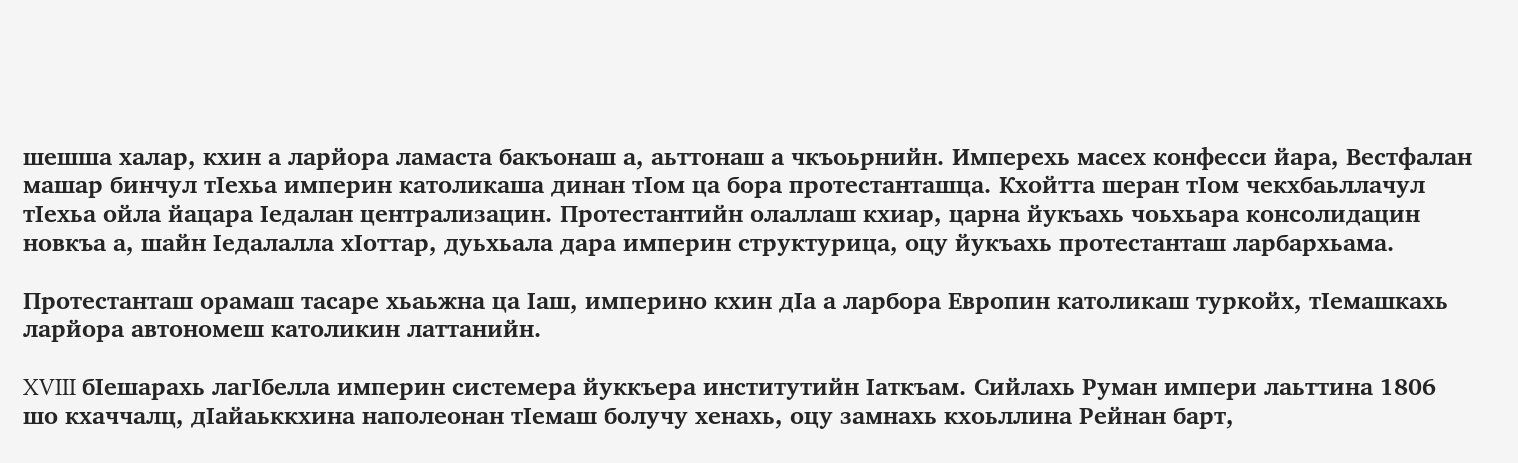шешша халар, кхин а ларйора ламаста бакъонаш а, аьттонаш а чкъоьрнийн. Имперехь масех конфесси йара, Вестфалан машар бинчул тӀехьа империн католикаша динан тӀом ца бора протестанташца. Кхойтта шеран тӀом чекхбаьллачул тӀехьа ойла йацара Ӏедалан централизацин. Протестантийн олаллаш кхиар, царна йукъахь чоьхьара консолидацин новкъа а, шайн Ӏедалалла хӀоттар, дуьхьала дара империн структурица, оцу йукъахь протестанташ ларбархьама.

Протестанташ орамаш тасаре хьаьжна ца Ӏаш, империно кхин дӀа а ларбора Европин католикаш туркойх, тӀемашкахь ларйора автономеш католикин латтанийн.

XVIII бӀешарахь лагӀбелла империн системера йуккъера институтийн Ӏаткъам. Сийлахь Руман импери лаьттина 1806 шо кхаччалц, дӀайаьккхина наполеонан тӀемаш болучу хенахь, оцу замнахь кхоьллина Рейнан барт,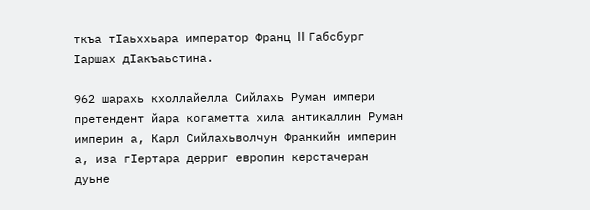ткъа тӀаьххьара император Франц II Габсбург Ӏаршах дӀакъаьстина.

962 шарахь кхоллайелла Сийлахь Руман импери претендент йара когаметта хила антикаллин Руман империн а, Карл Сийлахьволчун Франкийн империн а, иза гӀертара дерриг европин керстачеран дуьне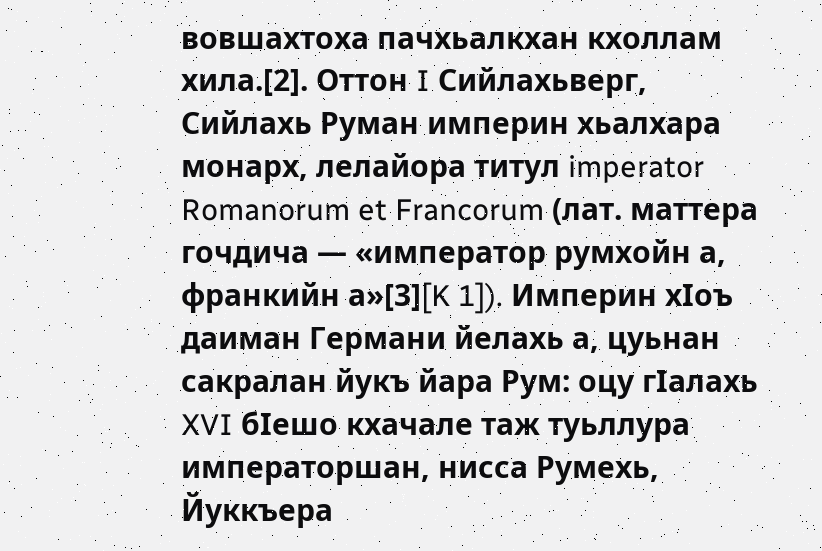вовшахтоха пачхьалкхан кхоллам хила.[2]. Оттон I Сийлахьверг, Сийлахь Руман империн хьалхара монарх, лелайора титул imperator Romanorum et Francorum (лат. маттера гочдича — «император румхойн а, франкийн а»[3][K 1]). Империн хӀоъ даиман Германи йелахь а, цуьнан сакралан йукъ йара Рум: оцу гӀалахь XVI бӀешо кхачале таж туьллура императоршан, нисса Румехь, Йуккъера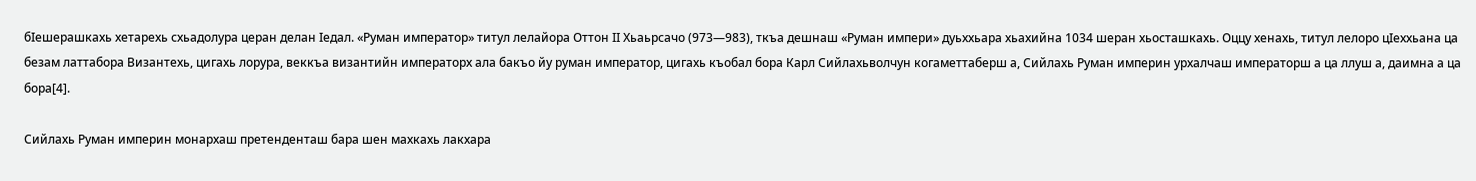бӀешерашкахь хетарехь схьадолура церан делан Ӏедал. «Руман император» титул лелайора Оттон II Хьаьрсачо (973—983), ткъа дешнаш «Руман импери» дуьххьара хьахийна 1034 шеран хьосташкахь. Оццу хенахь, титул лелоро цӀеххьана ца безам латтабора Византехь, цигахь лорура, веккъа византийн императорх ала бакъо йу руман император, цигахь къобал бора Карл Сийлахьволчун когаметтаберш а, Сийлахь Руман империн урхалчаш императорш а ца ллуш а, даимна а ца бора[4].

Сийлахь Руман империн монархаш претенденташ бара шен махкахь лакхара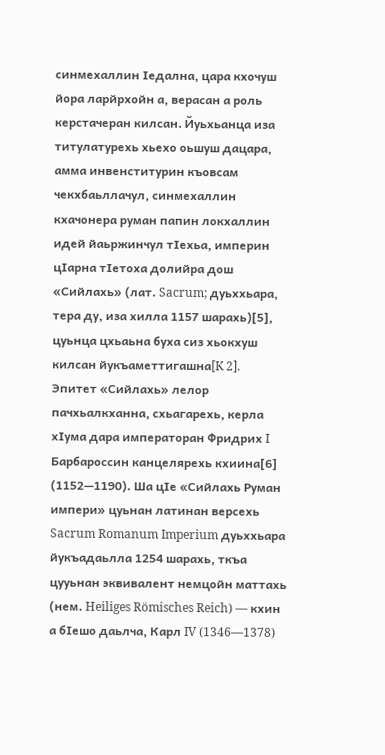синмехаллин Ӏедална, цара кхочуш йора ларйрхойн а, верасан а роль керстачеран килсан. Йуьхьанца иза титулатурехь хьехо оьшуш дацара, амма инвенститурин къовсам чекхбаьллачул, синмехаллин кхачонера руман папин локхаллин идей йаьржинчул тӀехьа, империн цӀарна тӀетоха долийра дош «Сийлахь» (лат. Sacrum; дуьххьара, тера ду, иза хилла 1157 шарахь)[5], цуьнца цхьаьна буха сиз хьокхуш килсан йукъаметтигашна[K 2]. Эпитет «Сийлахь» лелор пачхьалкханна, схьагарехь, керла хӀума дара императоран Фридрих I Барбароссин канцелярехь кхиина[6] (1152—1190). Ша цӀе «Сийлахь Руман импери» цуьнан латинан версехь Sacrum Romanum Imperium дуьххьара йукъадаьлла 1254 шарахь, ткъа цууьнан эквивалент немцойн маттахь (нем. Heiliges Römisches Reich) — кхин а бӀешо даьлча, Карл IV (1346—1378)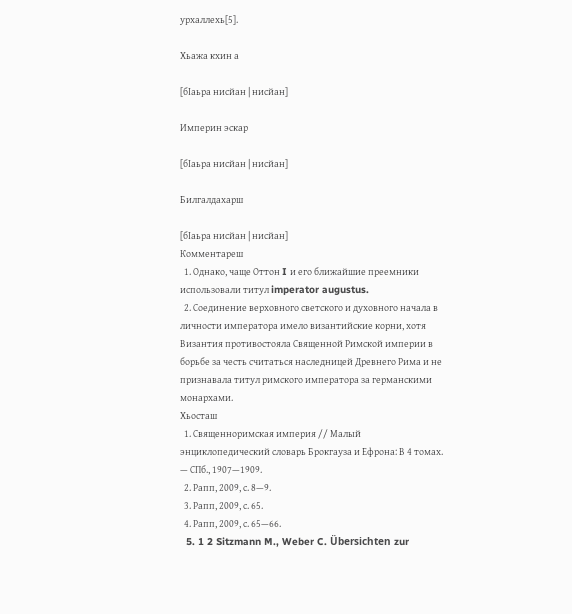урхаллехь[5].

Хьажа кхин а

[бӀаьра нисйан | нисйан]

Империн эскар

[бӀаьра нисйан | нисйан]

Билгалдахарш

[бӀаьра нисйан | нисйан]
Комментареш
  1. Однако, чаще Оттон I и его ближайшие преемники использовали титул imperator augustus.
  2. Соединение верховного светского и духовного начала в личности императора имело византийские корни, хотя Византия противостояла Священной Римской империи в борьбе за честь считаться наследницей Древнего Рима и не признавала титул римского императора за германскими монархами.
Хьосташ
  1. Священноримская империя // Малый энциклопедический словарь Брокгауза и Ефрона: В 4 томах. — СПб., 1907—1909.
  2. Рапп, 2009, с. 8—9.
  3. Рапп, 2009, с. 65.
  4. Рапп, 2009, с. 65—66.
  5. 1 2 Sitzmann M., Weber C. Übersichten zur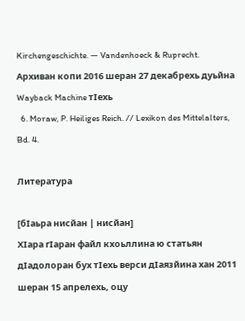Kirchengeschichte. — Vandenhoeck & Ruprecht. Архиван копи 2016 шеран 27 декабрехь дуьйна Wayback Machine тӀехь
  6. Moraw, P. Heiliges Reich. // Lexikon des Mittelalters, Bd. 4.

Литература

[бӀаьра нисйан | нисйан]
ХӀара гӀаран файл кхоьллина ю статьян дӀадолоран бух тӀехь верси дӀаязйина хан 2011 шеран 15 апрелехь, оцу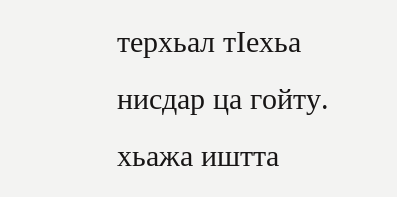терхьал тӀехьа нисдар ца гойту.
хьажа иштта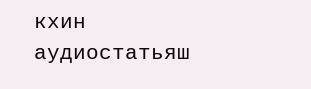кхин аудиостатьяш